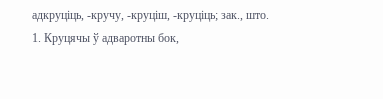адкруціць, -кручу, -круціш, -круціць; зак., што.
1. Круцячы ў адваротны бок,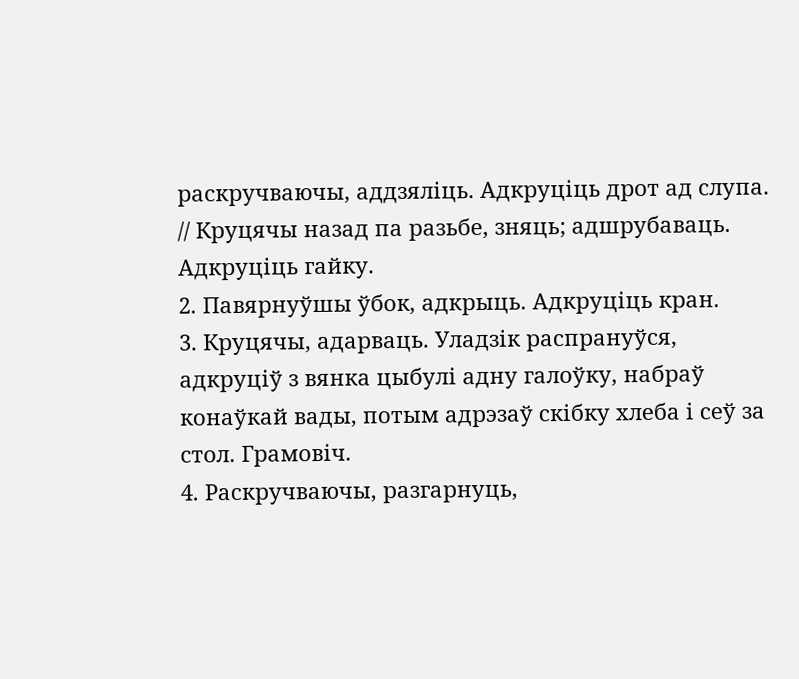раскручваючы, аддзяліць. Адкруціць дрот ад слупа.
// Круцячы назад па разьбе, зняць; адшрубаваць. Адкруціць гайку.
2. Павярнуўшы ўбок, адкрыць. Адкруціць кран.
3. Круцячы, адарваць. Уладзік распрануўся, адкруціў з вянка цыбулі адну галоўку, набраў конаўкай вады, потым адрэзаў скібку хлеба і сеў за стол. Грамовіч.
4. Раскручваючы, разгарнуць,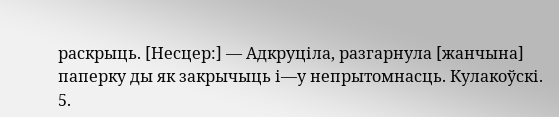раскрыць. [Несцер:] — Адкруціла, разгарнула [жанчына] паперку ды як закрычыць і—у непрытомнасць. Кулакоўскі.
5.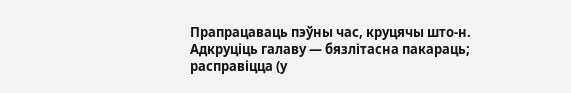Прапрацаваць пэўны час, круцячы што-н.
Адкруціць галаву — бязлітасна пакараць; расправіцца (у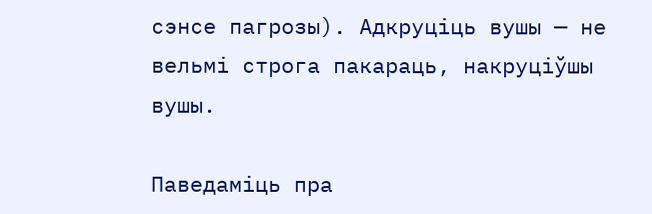сэнсе пагрозы). Адкруціць вушы — не вельмі строга пакараць, накруціўшы вушы.

Паведаміць пра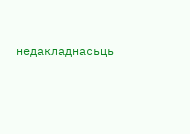недакладнасьць